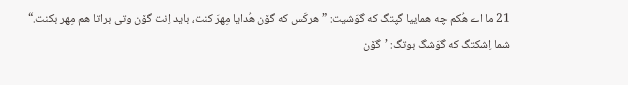21 ما اے هُکم چه هماییا گپتگ که گوَشیت: ”هرکَس که گۆن هُدایا مِهرَ کنت، باید اِنت گۆن وتی براتا هم مِهر بکنت.“
شما اِشکتگ که گوَشگ بوتگ: ’گۆن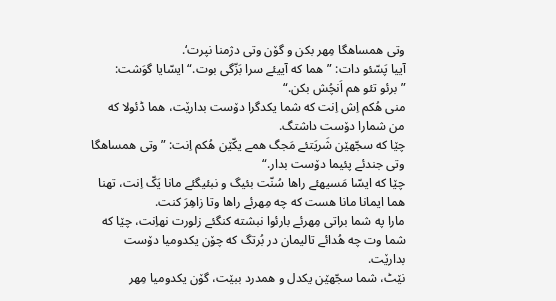وتی همساهگا مِهر بکن و گۆن وتی دژمنا نپرت‘.
آییا پَسّئو دات: ”هما که آییئے سرا بَزّگی بوت.“ ایسّایا گوَشت: ”برئو تئو هم اَنچُش بکن.“
منی هُکم اِش اِنت که شما یکدگرا دۆست بدارێت، هما ڈئولا که من شمارا دۆست داشتگ.
چێا که سجّهێن شَریَتئے مَجگ همے یکّێن هُکم اِنت: ”وتی همساهگا وتی جندئے پئیما دۆست بدار.“
چێا که ایسّا مَسیهئے راها سُنّت بئیگ و نبئیگئے مانا یَکّ اِنت، تهنا هما ایمانا مانا هست که چه مِهرئے راها وتا زاهِرَ کنت.
مارا په شما براتی مِهرئے بارئوا نبشته کنگئے زلورت نهاِنت، چێا که شما وت چه هُدائے تالیمان در بُرتگ که چۆن یکدومیا دۆست بدارێت.
نێٹ، شما سجّهێن یکدل و همدرد ببێت، گۆن یکدومیا مِهر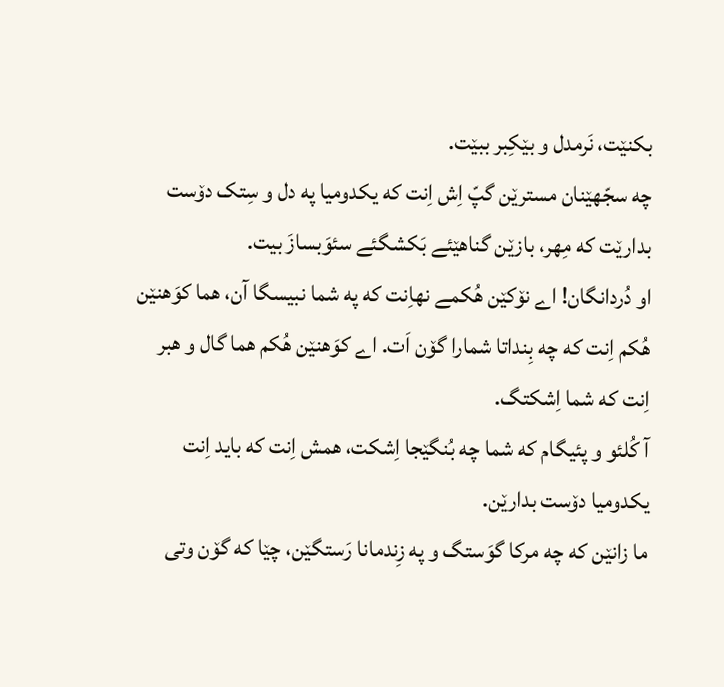بکنێت، نَرمدل و بێکِبر ببێت.
چه سجّهێنان مسترێن گپّ اِش اِنت که یکدومیا په دل و سِتک دۆست بدارێت که مِهر، بازێن گناهێئے بَکشگئے سئوَبسازَ بیت.
او دُردانگان! اے نۆکێن هُکمے نهاِنت که په شما نبیسگا آن، هما کوَهنێن هُکم اِنت که چه بِنداتا شمارا گۆن اَت. اے کوَهنێن هُکم هما گال و هبر اِنت که شما اِشکتگ.
آ کُلئو و پئیگام که شما چه بُنگێجا اِشکت، همش اِنت که باید اِنت یکدومیا دۆست بدارێن.
ما زانێن که چه مرکا گوَستگ و په زِندمانا رَستگێن، چێا که گۆن وتی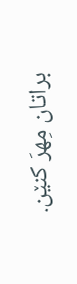براتان مِهرَ کنێن.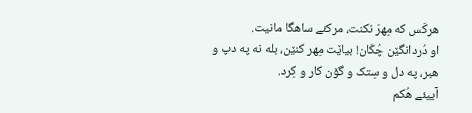هرکَس که مِهرَ نکنت، مرکئے ساهگا مانیت.
او دُردانگێن چُکّان! بیاێت مِهر کنێن، بله نه په دپ و هبر، په دل و سِتک و گۆن کار و کِرد.
آییئے هُکم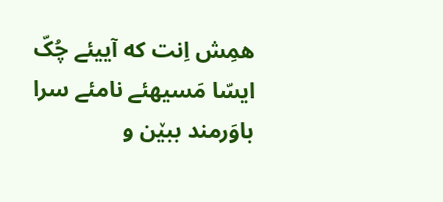همِش اِنت که آییئے چُکّ ایسّا مَسیهئے نامئے سرا باوَرمند ببێن و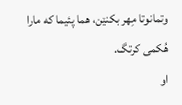وتمانوتا مِهر بکنێن، هما پئیما که مارا هُکمی کرتگ.
او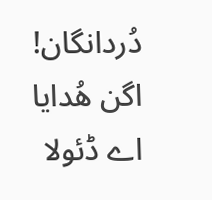دُردانگان! اگن هُدایا اے ڈئولا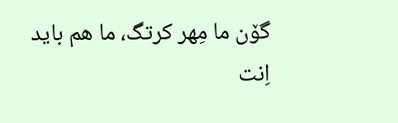گۆن ما مِهر کرتگ، ما هم باید اِنت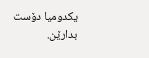یکدومیا دۆست بدارێن.